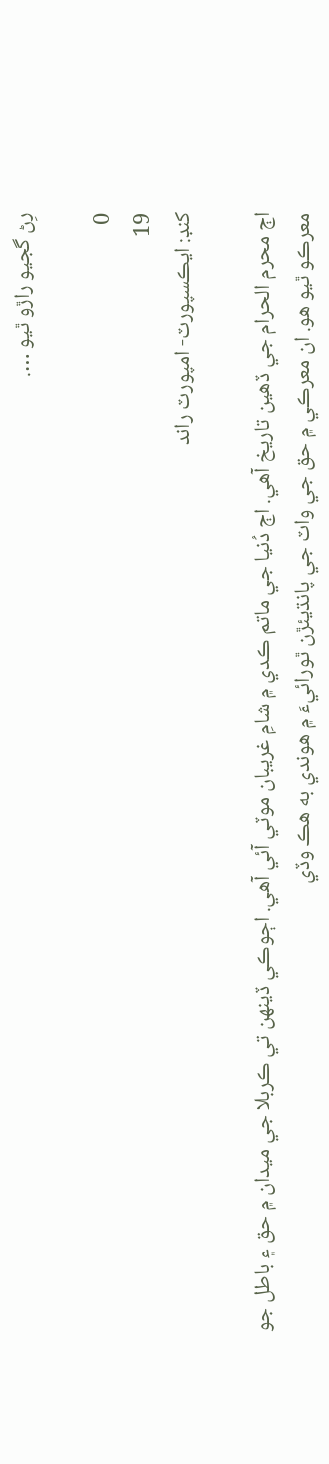رِڻ گجيو راڙو ٿيو ….

0
19
کنڊ: ايڪسپورٽ- امپورٽ راند

اڄ محرم الحرام جي ڏهين تاريخ آهي. اڄ دُنيا جي ماتم ڪدي ۾ شامِ غريبان موٽي آئي آهي. اڄوڪي ڏينهن تي ڪربلا جي ميدان ۾ حق ۽ باطل جو معرڪو ٿيو هو. ان معرڪي ۾ حق جي واٽ جي پانڌيئڙن ٿورائيءَ ۾ هوندي به هڪ وڏي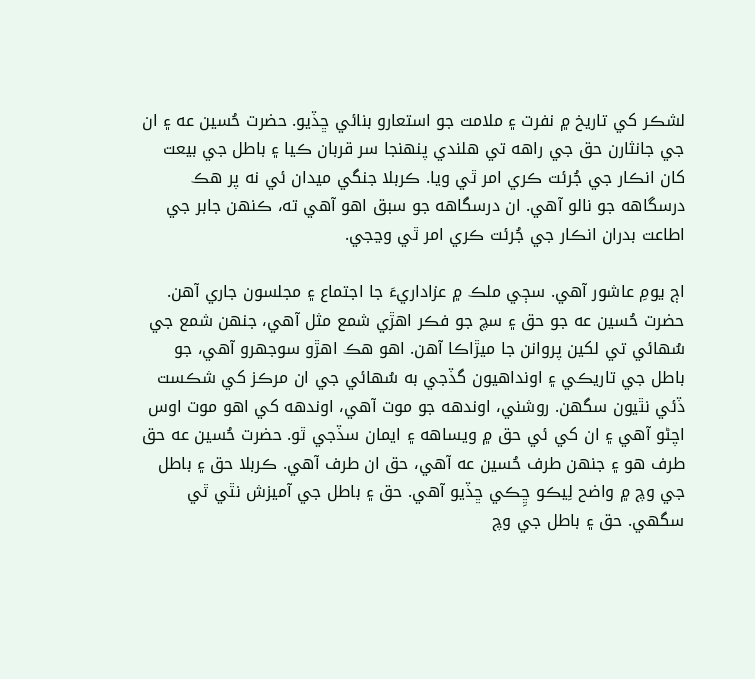لشڪر کي تاريخ ۾ نفرت ۽ ملامت جو استعارو بنائي ڇڏيو. حضرت حُسين عه ۽ ان جي جانثارن حق جي راهه تي هلندي پنهنجا سر قربان ڪيا ۽ باطل جي بيعت کان انڪار جي جُرئت ڪري امر ٿي ويا. ڪربلا جنگي ميدان ئي نه پر هڪ درسگاهه جو نالو آهي. ان درسگاهه جو سبق اهو آهي ته، ڪنهن جابر جي اطاعت بدران انڪار جي جُرئت ڪري امر ٿي وڃجي.

اڄ يومِ عاشور آهي. سڄي ملڪ ۾ عزاداريءَ جا اجتماع ۽ مجلسون جاري آهن. حضرت حُسين عه جو حق ۽ سچ جو فڪر اهڙي شمع مثل آهي، جنهن شمع جي سُهائي تي لکين پروانن جا ميڙاڪا آهن. اهو هڪ اهڙو سوجهرو آهي، جو باطل جي تاريڪي ۽ اونداهيون گڏجي به سُهائي جي ان مرڪز کي شڪست ڏئي نٿيون سگهن. روشني، اوندهه جو موت آهي، اوندهه کي اهو موت اوس اچڻو آهي ۽ ان کي ئي حق ۾ ويساهه ۽ ايمان سڏجي ٿو. حضرت حُسين عه حق طرف هو ۽ جنهن طرف حُسين عه آهي، حق ان طرف آهي. ڪربلا حق ۽ باطل جي وچ ۾ واضح لِيڪو ڇِڪي ڇڏيو آهي. حق ۽ باطل جي آميزش نٿي ٿي سگهي. حق ۽ باطل جي وچ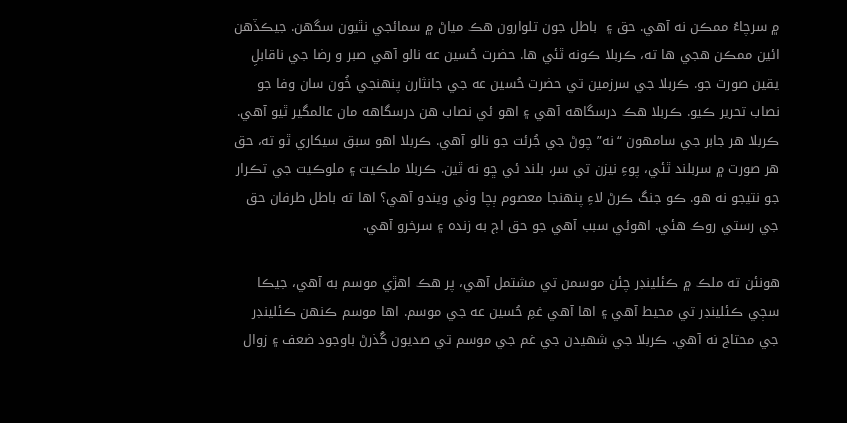۾ سرچاءُ ممڪن نه آهي. حق ۽  باطل جون تلوارون هڪ مياڻ ۾ سمائجي نٿيون سگهن. جيڪڏهن ائين ممڪن هجي ها ته، ڪربلا ڪونه ٿئي ها. حضرت حُسين عه نالو آهي صبر و رضا جي ناقابلِ يقين صورت جو. ڪربلا جي سرزمين تي حضرت حُسين عه جي جانثارن پنهنجي خُون سان وفا جو نصاب تحرير ڪيو. ڪربلا هڪ درسگاهه آهي ۽ اهو ئي نصاب هن درسگاهه مان عالمگير ٿيو آهي. ڪربلا هر جابر جي سامهون “نه” چوڻ جي جُرئت جو نالو آهي. ڪربلا اهو سبق سيکاري ٿو ته، حق هر صورت ۾ سربلند ٿئي، پوءِ نيزن تي سر، بلند ئي ڇو نه ٿين. ڪربلا ملڪيت ۽ ملوڪيت جي تڪرار جو نتيجو نه هو. ڪو جنگ ڪرڻ لاءِ پنهنجا معصوم ٻچا وٺي ويندو آهي؟ اها ته باطل طرفان حق  جي رستي روڪ هئي. اهوئي سبب آهي جو حق اڄ به زنده ۽ سرخرو آهي.

هونئن ته ملڪ ۾ ڪئلينڊر چئن موسمن تي مشتمل آهي، پر هڪ اهڙي موسم به آهي، جيڪا سڄي ڪئلينڊر تي محيط آهي ۽ اها آهي غمِ حُسين عه جي موسم. اها موسم ڪنهن ڪئلينڊر جي محتاج نه آهي. ڪربلا جي شهيدن جي غم جي موسم تي صديون گُذرڻ باوجود ضعف ۽ زوال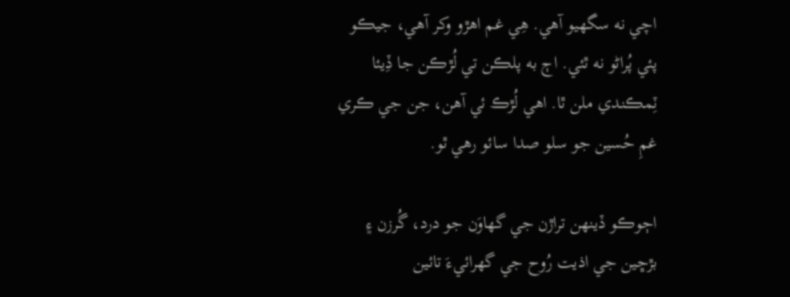اچي نه سگهيو آهي. هِي غم اهڙو وکر آهي، جيڪو پئي پُراڻو نه ٿئي. اڄ به پلڪن تي لُڙڪن جا ڏِيئا ٽِمڪندي ملن ٿا. اهي لُڙڪ ئي آهن، جن جي ڪري غمِ حُسين جو سلو صدا سائو رهي ٿو.

اڄوڪو ڏينهن تراڙن جي گهاوَن جو درد، گُرزن ۽ بڙڇين جي اذيت رُوح جي گهرائيءَ تائين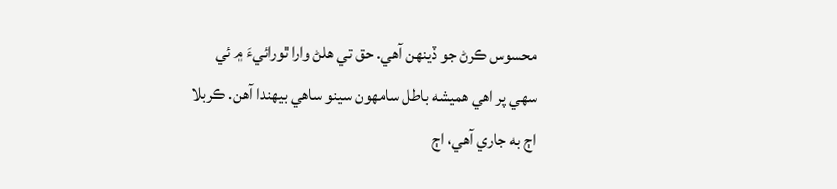محسوس ڪرڻ جو ڏينهن آهي. حق تي هلڻ وارا ٿورائيءَ ۾ ئي سهي پر اهي هميشه باطل سامهون سينو ساهي بيهندا آهن. ڪربلا اڄ به جاري آهي، اڄ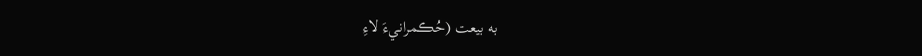به بيعت (حُڪمرانيءَ لاءِ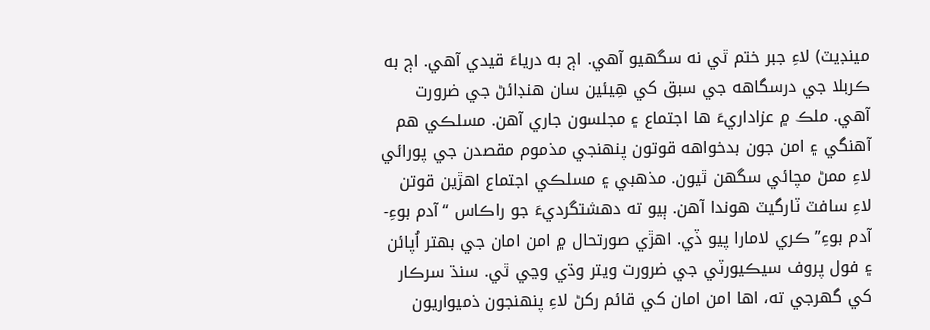مينڊيٽ) لاءِ جبر ختم ٿي نه سگهيو آهي. اڄ به درياءَ قيدي آهي. اڄ به ڪربلا جي درسگاهه جي سبق کي هِيئين سان هنڊائڻ جي ضرورت آهي. ملڪ ۾ عزاداريءَ ها اجتماع ۽ مجلسون جاري آهن. مسلڪي هم آهنگي ۽ امن جون بدخواهه قوتون پنهنجي مذموم مقصدن جي پورائي لاءِ ممڻ مچائي سگهن ٿيون. مذهبي ۽ مسلڪي اجتماع اهڙين قوتن لاءِ سافٽ ٽارگيٽ هوندا آهن. ٻيو ته دهشتگرديءَ جو راڪاس “آدم بوءِ- آدم بوءِ” ڪري لامارا پيو ڏي. اهڙي صورتحال ۾ امن امان جي بهتر اُپائن ۽ فول پروف سيڪيورٽي جي ضرورت ويتر وڌي وڃي ٿي. سنڌ سرڪار کي گهرجي ته، اها امن امان کي قائم رکڻ لاءِ پنهنجون ذميواريون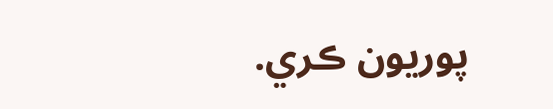پوريون ڪري.